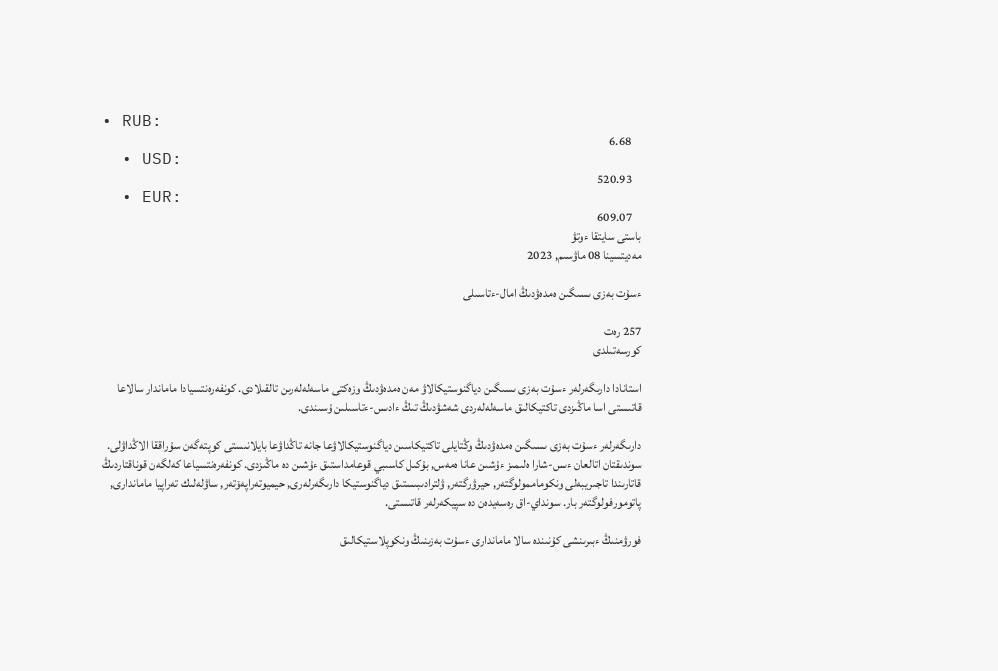• RUB:
    6.68
  • USD:
    520.93
  • EUR:
    609.07
باستى سايتقا ءوتۋ
مەديتسينا 08 ماۋسىم, 2023

ءسۇت بەزى ىسىگىن ەمدەۋدىڭ امال-ءتاسىلى

257 رەت
كورسەتىلدى

استانادا دارىگەرلەر ءسۇت بەزى ىسىگىن دياگنوستيكالاۋ مەن ەمدەۋدىڭ وزەكتى ماسەلەلەرىن تالقىلادى. كونفەرەنتسيادا ماماندار سالاعا قاتىستى اسا ماڭىزدى تاكتيكالىق ماسەلەلەردى شەشۋدىڭ تىڭ ءادىس-ءتاسىلىن ۇسىندى.

دارىگەرلەر ءسۇت بەزى ىسىگىن ەمدەۋدىڭ وڭتايلى تاكتيكاسىن دياگنوستيكالاۋعا جانە تاڭداۋعا بايلانىستى كوپتەگەن سۇراققا الاڭداۋلى. سوندىقتان اتالعان ءىس-شارا ەلىمىز ءۇشىن عانا ەمەس, بۇكىل كاسىبي قوعامداستىق ءۇشىن دە ماڭىزدى. كونفەرەنتسياعا كەلگەن قوناقتاردىڭ قاتارىندا تاجىريبەلى ونكوماممولوگتەر, حيرۋرگتەر, ۋلترادىبىستىق دياگنوستيكا دارىگەرلەرى, حيميوتەراپەۆتەر, ساۋلەلىك تەراپيا ماماندارى, پاتومورفولوگتەر بار. سونداي-اق رەسەيدەن دە سپيكەرلەر قاتىستى.

فورۋمنىڭ ءبىرىنشى كۇنىندە سالا ماماندارى ءسۇت بەزىنىڭ ونكوپلاستيكالىق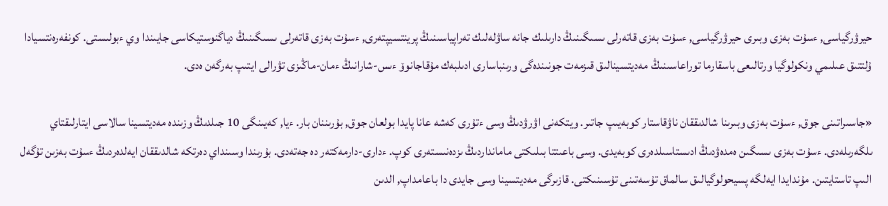حيرۋرگياسى, ءسۇت بەزى وبىرى حيرۋرگياسى, ءسۇت بەزى قاتەرلى ىسىگىنىڭ دارىلىك جانە ساۋلەلىك تەراپياسىنىڭ پرينتسيپتەرى, ءسۇت بەزى قاتەرلى ىسىگىنىڭ دياگنوستيكاسى جايىندا وي ءبولىستى. كونفەرەنتسيادا ۇلتتىق عىلىمي ونكولوگيا ورتالىعى باسقارما توراعاسىنىڭ مەديتسينالىق قىزمەت جونىندەگى ورىنباسارى ادىلبەك مۇقاجانوۆ ءىس-شارانىڭ ءمان-ماڭىزى تۋرالى ايتىپ بەرگەن ەدى.

«جاسىراتىنى جوق, ءسۇت بەزى وبىرىنا شالدىققان ناۋقاستار كوبەيىپ جاتىر. ويتكەنى اۋرۋدىڭ وسى ءتۇرى كەشە عانا پايدا بولعان جوق, بۇرىننان بار. ءيا, كەيىنگى 10 جىلدىڭ وزىندە مەديتسينا سالاسى ايتارلىقتاي ىلگەرىلەدى. ءسۇت بەزى ىسىگىن ەمدەۋدىڭ ادىستاسىلدەرى كوبەيدى. وسى باعىتتا بىلىكتى مامانداردىڭ ىزدەنىستەرى كوپ. ءدارى-دارمەكتەر دە جەتەدى. بۇرىندا وسىنداي دەرتكە شالدىققان ايەلدەردىڭ ءسۇت بەزىن تۇگەل الىپ تاستايتىن. مۇندايدا ايەلگە پسيحولوگيالىق سالماق تۇسەتىنى تۇسىنىكتى. قازىرگى مەديتسينا وسى جايدى دا باعامداپ, الدىن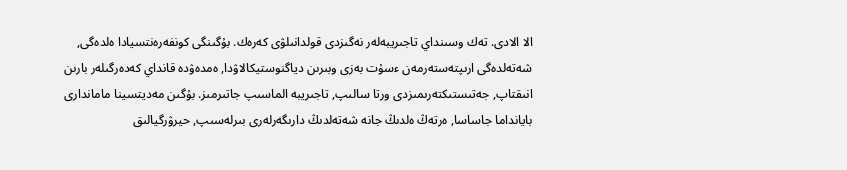الا الادى. تەك وسىنداي تاجىريبەلەر نەگىزدى قولدانىلۋى كەرەك. بۇگىنگى كونفەرەنتسيادا ەلدەگى, شەتەلدەگى ارىپتەستەرمەن ءسۇت بەزى وبىرىن دياگنوستيكالاۋدا, ەمدەۋدە قانداي كەدەرگىلەر بارىن انىقتاپ, جەتىستىكتەرىمىزدى ورتا سالىپ, تاجىريبە الماسىپ جاتىرمىز. بۇگىن مەديتسينا ماماندارى بايانداما جاساسا, ەرتەڭ ەلدىڭ جانە شەتەلدىڭ دارىگەرلەرى بىرلەسىپ, حيرۋرگيالىق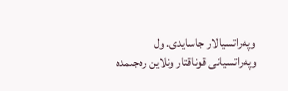وپەراتسيالار جاسايدى. ول وپەراتسيانى قوناقتار ونلاين رەجىمدە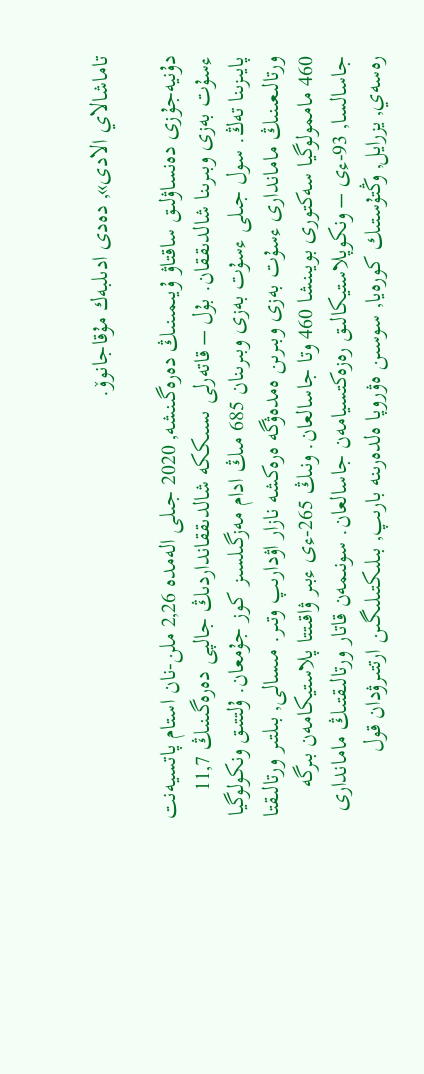تاماشالاي الادى», دەدى ادىلبەك مۇقاجانوۆ.

دۇنيەجۇزى دەنساۋلىق ساقتاۋ ۇيىمىنىڭ دەرەگىنشە, 2020 جىلى الەمدە 2,26 ملن-نان استام پاتسيەنت ءسۇت بەزى وبىرىنا شالدىققان. بۇل – قاتەرلى ىسىككە شالدىققانداردىڭ جالپى دەرەگىنىڭ 11,7 پايىزىنا تەڭ. سول جىلى ءسۇت بەزى وبىرىنان 685 مىڭ ادام مەزگىلسىز كوز جۇمعان. ۇلتتىق ونكولوگيا ورتالىعىنىڭ ماماندارى ءسۇت بەزى وبىرىن ەمدەۋگە ەرەكشە نازار اۋدارىپ وتىر. مىسالى, بىلتىر ورتالىقتا 460 ماممولوگيا سەكتورى بويىنشا 460 وتا جاسالعان. ونىڭ 265-ءى ءبىر ۋاقىتتا پلاستيكامەن بىرگە جاسالسا, 93-ءى – ونكوپلاستيكالىق رەزەكتسيامەن جاسالعان. سونىمەن قاتار ورتالىقتىڭ ماماندارى رەسەي, يزرايل, وڭتۇستىك كورەيا, سوسىن ەۋروپا ەلدەرىنە بارىپ, بىلىكتىلىگىن ارتتىرۋدان قول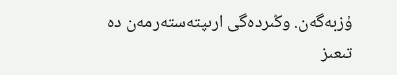ۇزبەگەن. وڭىردەگى ارىپتەستەرمەن دە تىعىز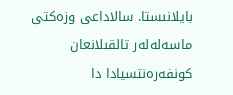بايلانىستا. سالاداعى وزەكتى ماسەلەلەر تالقىلانعان كونفەرەنتسيادا دا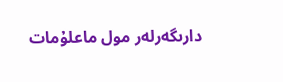دارىگەرلەر مول ماعلۇمات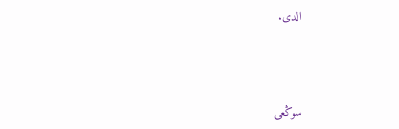الدى.



سوڭعى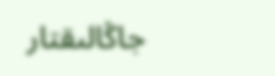جاڭالىقتار